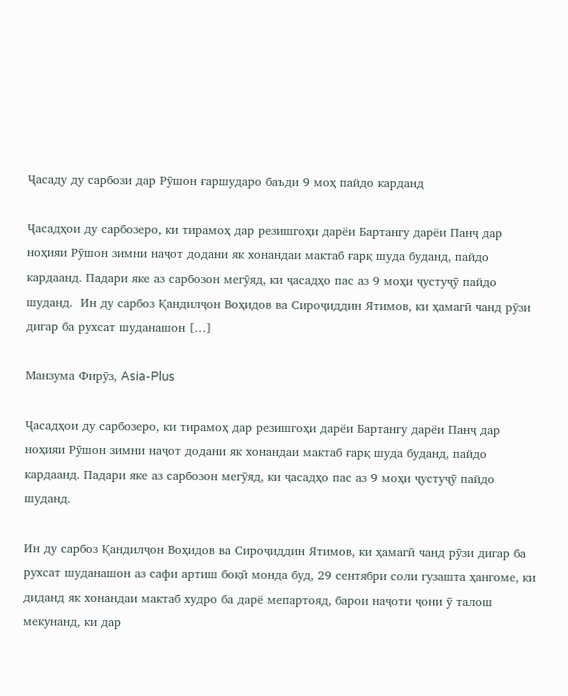Ҷасаду ду сарбози дар Рӯшон ғаршударо баъди 9 моҳ пайдо карданд

Ҷасадҳои ду сарбозеро, ки тирамоҳ дар резишгоҳи дарёи Бартангу дарёи Панҷ дар ноҳияи Рӯшон зимни наҷот додани як хонандаи мактаб ғарқ шуда буданд, пайдо кардаанд. Падари яке аз сарбозон мегӯяд, ки ҷасадҳо пас аз 9 моҳи ҷустуҷӯ пайдо шуданд.  Ин ду сарбоз Қандилҷон Воҳидов ва Сироҷиддин Ятимов, ки ҳамагӣ чанд рӯзи дигар ба рухсат шуданашон […]

Манзума Фирӯз, Asia-Plus

Ҷасадҳои ду сарбозеро, ки тирамоҳ дар резишгоҳи дарёи Бартангу дарёи Панҷ дар ноҳияи Рӯшон зимни наҷот додани як хонандаи мактаб ғарқ шуда буданд, пайдо кардаанд. Падари яке аз сарбозон мегӯяд, ки ҷасадҳо пас аз 9 моҳи ҷустуҷӯ пайдо шуданд.

Ин ду сарбоз Қандилҷон Воҳидов ва Сироҷиддин Ятимов, ки ҳамагӣ чанд рӯзи дигар ба рухсат шуданашон аз сафи артиш боқӣ монда буд, 29 сентябри соли гузашта ҳангоме, ки диданд як хонандаи мактаб худро ба дарё мепартояд, барои наҷоти ҷони ӯ талош мекунанд, ки дар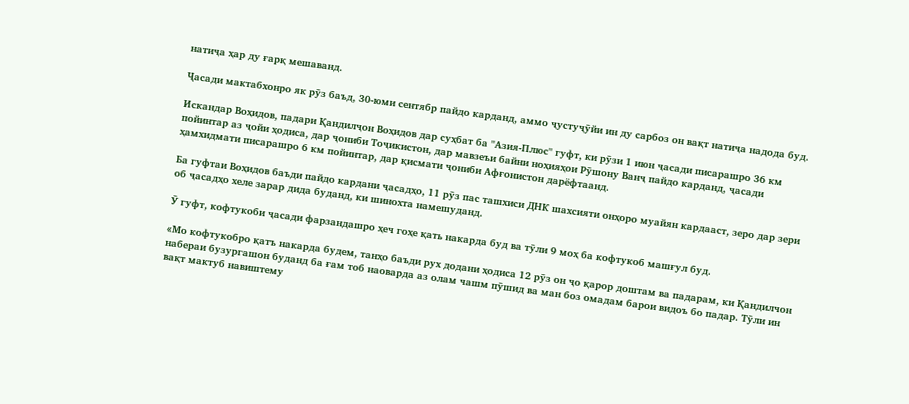натиҷа ҳар ду ғарқ мешаванд.

Ҷасади мактабхонро як рӯз баъд, 30-юми сентябр пайдо карданд, аммо ҷустуҷӯйи ин ду сарбоз он вақт натиҷа надода буд.

Искандар Воҳидов, падари Қандилҷон Воҳидов дар суҳбат ба "Азия-Плюс" гуфт, ки рӯзи 1 июн ҷасади писарашро 36 км пойинтар аз ҷойи ҳодиса, дар ҷониби Тоҷикистон, дар мавзеъи байни ноҳияҳои Рӯшону Ванҷ пайдо карданд, ҷасади ҳамхидмати писарашро 6 км пойинтар, дар қисмати ҷониби Афғонистон дарёфтаанд.

Ба гуфтаи Воҳидов баъди пайдо кардани ҷасадҳо, 11 рӯз пас ташхиси ДНК шахсияти онҳоро муайян кардааст, зеро дар зери об ҷасадҳо хеле зарар дида буданд, ки шинохта намешуданд.

Ӯ гуфт, кофтукоби ҷасади фарзандашро ҳеч гоҳе қать накарда буд ва тӯли 9 моҳ ба кофтукоб машғул буд.

«Мо кофтукобро қатъ накарда будем, танҳо баъди рух додани ҳодиса 12 рӯз он ҷо қарор доштам ва падарам, ки Қандилчон набераи бузургашон буданд ба ғам тоб наоварда аз олам чашм пӯшид ва ман боз омадам барои видоъ бо падар. Тӯли ин вақт мактуб навиштему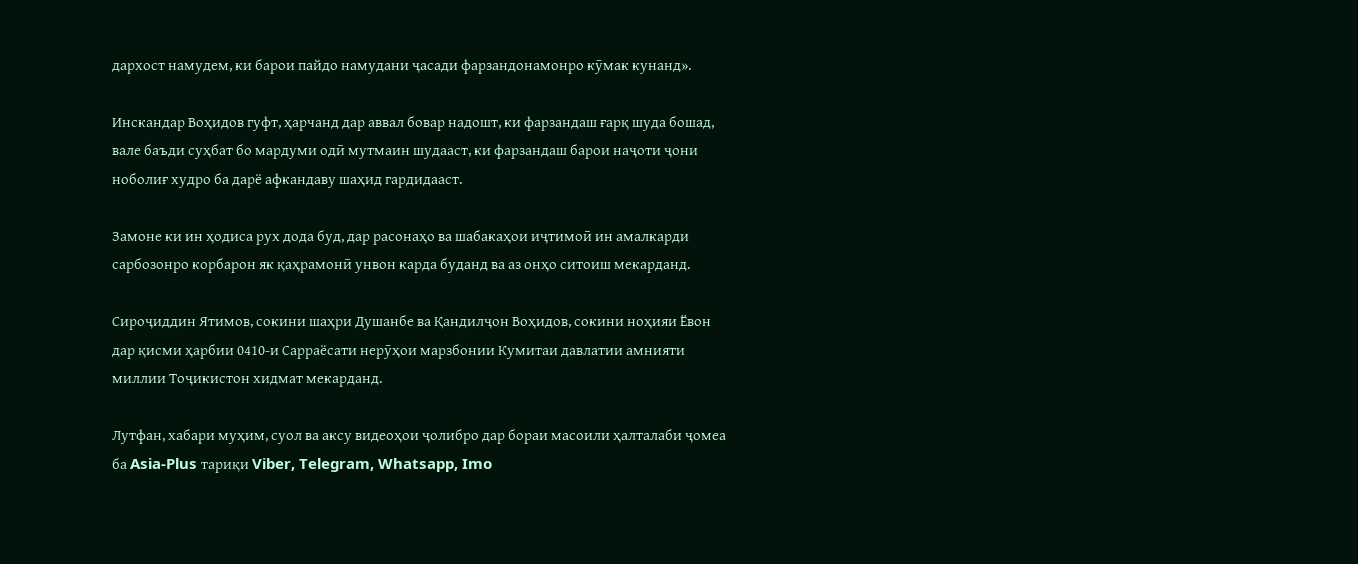дархост намудем, ки барои пайдо намудани ҷасади фарзандонамонро кӯмак кунанд».

Инскандар Воҳидов гуфт, ҳарчанд дар аввал бовар надошт, ки фарзандаш ғарқ шуда бошад, вале баъди суҳбат бо мардуми одӣ мутмаин шудааст, ки фарзандаш барои наҷоти ҷони ноболиғ худро ба дарё афкандаву шаҳид гардидааст.

Замоне ки ин ҳодиса рух дода буд, дар расонаҳо ва шабакаҳои иҷтимоӣ ин амалкарди сарбозонро корбарон як қаҳрамонӣ унвон карда буданд ва аз онҳо ситоиш мекарданд.

Сироҷиддин Ятимов, сокини шаҳри Душанбе ва Қандилҷон Воҳидов, сокини ноҳияи Ёвон дар қисми ҳарбии 0410-и Сарраёсати нерӯҳои марзбонии Кумитаи давлатии амнияти миллии Тоҷикистон хидмат мекарданд.

Лутфан, хабари муҳим, суол ва аксу видеоҳои ҷолибро дар бораи масоили ҳалталаби ҷомеа ба Asia-Plus тариқи Viber, Telegram, Whatsapp, Imo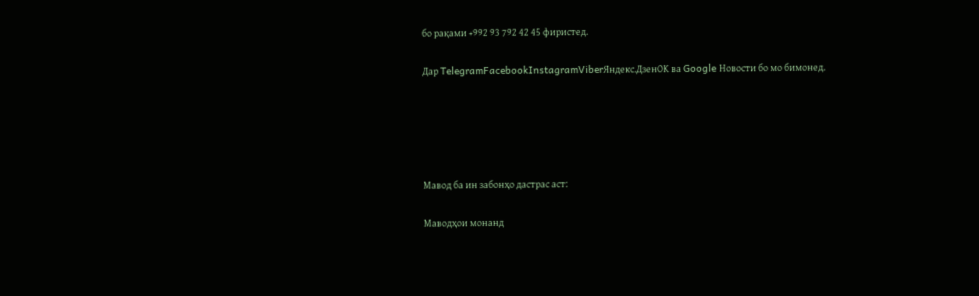бо рақами +992 93 792 42 45 фиристед.

Дар TelegramFacebookInstagramViberЯндекс.ДзенOK ва Google Новости бо мо бимонед.





Мавод ба ин забонҳо дастрас аст:

Маводҳои монанд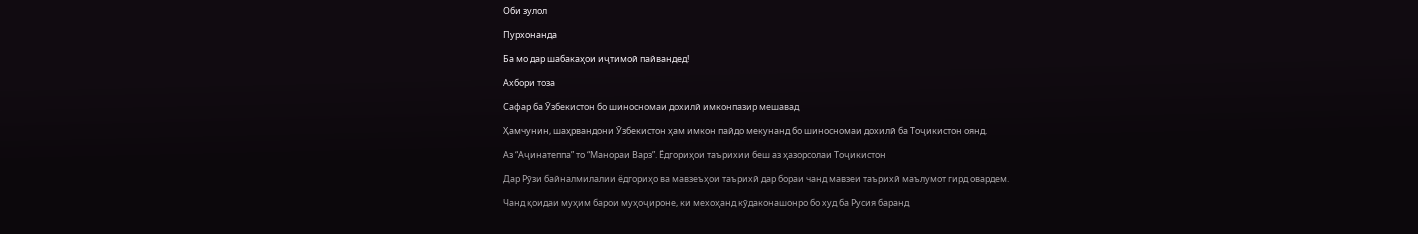Оби зулол

Пурхонанда

Ба мо дар шабакаҳои иҷтимоӣ пайвандед!

Ахбори тоза

Сафар ба Ӯзбекистон бо шиносномаи дохилӣ имконпазир мешавад

Ҳамчунин, шаҳрвандони Ӯзбекистон ҳам имкон пайдо мекунанд бо шиносномаи дохилӣ ба Тоҷикистон оянд.

Аз “Аҷинатеппа” то “Манораи Варз”. Ёдгориҳои таърихии беш аз ҳазорсолаи Тоҷикистон

Дар Рӯзи байналмилалии ёдгориҳо ва мавзеъҳои таърихӣ дар бораи чанд мавзеи таърихӣ маълумот гирд овардем.

Чанд қоидаи муҳим барои муҳоҷироне, ки мехоҳанд кӯдаконашонро бо худ ба Русия баранд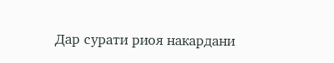Дар сурати риоя накардани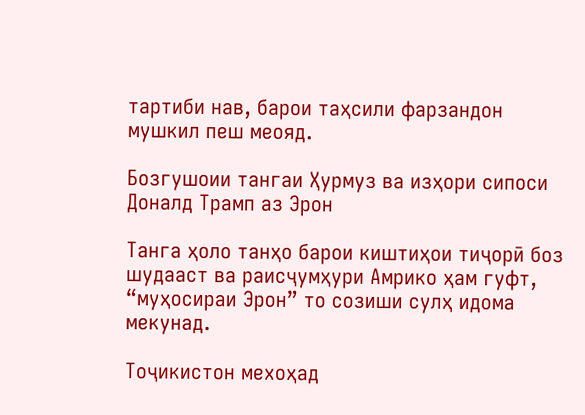тартиби нав, барои таҳсили фарзандон мушкил пеш меояд.

Бозгушоии тангаи Ҳурмуз ва изҳори сипоси Доналд Трамп аз Эрон

Танга ҳоло танҳо барои киштиҳои тиҷорӣ боз шудааст ва раисҷумҳури Амрико ҳам гуфт, “муҳосираи Эрон” то созиши сулҳ идома мекунад.

Тоҷикистон мехоҳад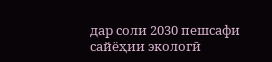дар соли 2030 пешсафи сайёҳии экологӣ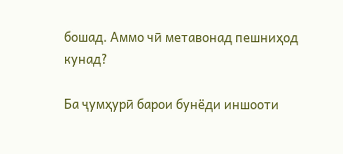бошад. Аммо чӣ метавонад пешниҳод кунад?

Ба ҷумҳурӣ барои бунёди иншооти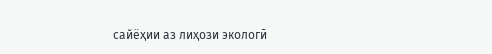сайёҳии аз лиҳози экологӣ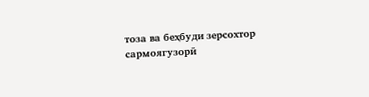тоза ва беҳбуди зерсохтор сармоягузорӣ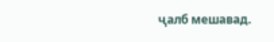ҷалб мешавад.